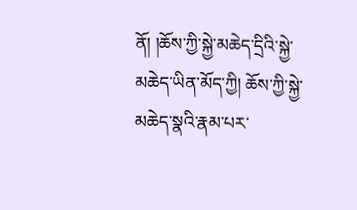ནོ། །ཆོས་ཀྱི་སྐྱེ་མཆེད་དྲིའི་སྐྱེ་མཆེད་ཡིན་མོད་ཀྱི། ཆོས་ཀྱི་སྐྱེ་མཆེད་སྣའི་རྣམ་པར་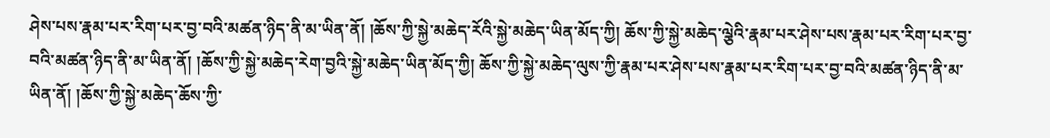ཤེས་པས་རྣམ་པར་རིག་པར་བྱ་བའི་མཚན་ཉིད་ནི་མ་ཡིན་ནོ། །ཆོས་ཀྱི་སྐྱེ་མཆེད་རོའི་སྐྱེ་མཆེད་ཡིན་མོད་ཀྱི། ཆོས་ཀྱི་སྐྱེ་མཆེད་ལྕེའི་རྣམ་པར་ཤེས་པས་རྣམ་པར་རིག་པར་བྱ་བའི་མཚན་ཉིད་ནི་མ་ཡིན་ནོ། །ཆོས་ཀྱི་སྐྱེ་མཆེད་རེག་བྱའི་སྐྱེ་མཆེད་ཡིན་མོད་ཀྱི། ཆོས་ཀྱི་སྐྱེ་མཆེད་ལུས་ཀྱི་རྣམ་པར་ཤེས་པས་རྣམ་པར་རིག་པར་བྱ་བའི་མཚན་ཉིད་ནི་མ་ཡིན་ནོ། །ཆོས་ཀྱི་སྐྱེ་མཆེད་ཆོས་ཀྱི་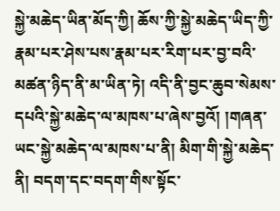སྐྱེ་མཆེད་ཡིན་མོད་ཀྱི། ཆོས་ཀྱི་སྐྱེ་མཆེད་ཡིད་ཀྱི་རྣམ་པར་ཤེས་པས་རྣམ་པར་རིག་པར་བྱ་བའི་མཚན་ཉིད་ནི་མ་ཡིན་ཏེ། འདི་ནི་བྱང་ཆུབ་སེམས་དཔའི་སྐྱེ་མཆེད་ལ་མཁས་པ་ཞེས་བྱའོ། །གཞན་ཡང་སྐྱེ་མཆེད་ལ་མཁས་པ་ནི། མིག་གི་སྐྱེ་མཆེད་ནི། བདག་དང་བདག་གིས་སྟོང་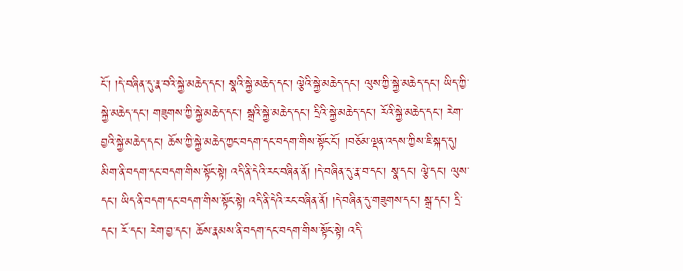ངོ་། །དེ་བཞིན་དུ་རྣ་བའི་སྐྱེ་མཆེད་དང་། སྣའི་སྐྱེ་མཆེད་དང་། ལྕེའི་སྐྱེ་མཆེད་དང་། ལུས་ཀྱི་སྐྱེ་མཆེད་དང་། ཡིད་ཀྱི་སྐྱེ་མཆེད་དང་། གཟུགས་ཀྱི་སྐྱེ་མཆེད་དང་། སྒྲའི་སྐྱེ་མཆེད་དང་། དྲིའི་སྐྱེ་མཆེད་དང་། རོའི་སྐྱེ་མཆེད་དང་། རེག་བྱའི་སྐྱེ་མཆེད་དང་། ཆོས་ཀྱི་སྐྱེ་མཆེད་ཀྱང་བདག་དང་བདག་གིས་སྟོང་ངོ་། །བཅོམ་ལྡན་འདས་ཀྱིས་ཇི་སྐད་དུ། མིག་ནི་བདག་དང་བདག་གིས་སྟོང་སྟེ། འདི་ནི་དེའི་རང་བཞིན་ནོ། །དེ་བཞིན་དུ་རྣ་བ་དང་། སྣ་དང་། ལྕེ་དང་། ལུས་དང་། ཡིད་ནི་བདག་དང་བདག་གིས་སྟོང་སྟེ། འདི་ནི་དེའི་རང་བཞིན་ནོ། །དེ་བཞིན་དུ་གཟུགས་དང་། སྒྲ་དང་། དྲི་དང་། རོ་དང་། རེག་བྱ་དང་། ཆོས་རྣམས་ནི་བདག་དང་བདག་གིས་སྟོང་སྟེ། འདི་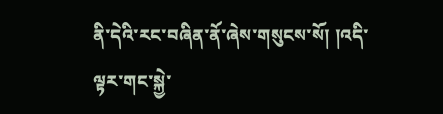ནི་དེའི་རང་བཞིན་ནོ་ཞེས་གསུངས་སོ། །འདི་ལྟར་གང་སྐྱེ་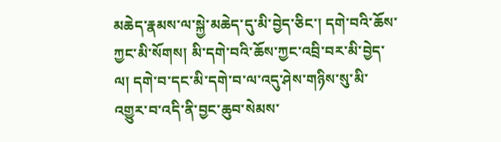མཆེད་རྣམས་ལ་སྐྱེ་མཆེད་དུ་མི་བྱེད་ཅིང་། དགེ་བའི་ཆོས་ཀྱང་མི་སོགས། མི་དགེ་བའི་ཆོས་ཀྱང་འབྲི་བར་མི་བྱེད་ལ། དགེ་བ་དང་མི་དགེ་བ་ལ་འདུ་ཤེས་གཉིས་སུ་མི་འགྱུར་བ་འདི་ནི་བྱང་ཆུབ་སེམས་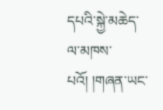དཔའི་སྐྱེ་མཆེད་ལ་མཁས་པའོ། །གཞན་ཡང་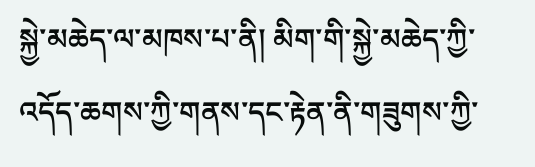སྐྱེ་མཆེད་ལ་མཁས་པ་ནི། མིག་གི་སྐྱེ་མཆེད་ཀྱི་འདོད་ཆགས་ཀྱི་གནས་དང་རྟེན་ནི་གཟུགས་ཀྱི་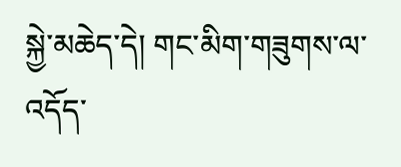སྐྱེ་མཆེད་དེ། གང་མིག་གཟུགས་ལ་འདོད་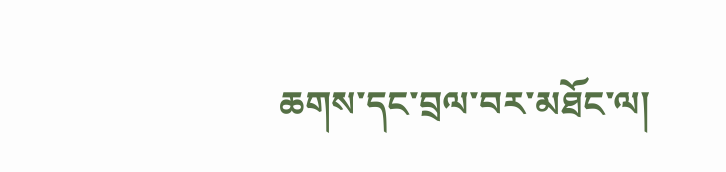ཆགས་དང་བྲལ་བར་མཐོང་ལ།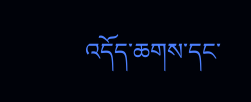འདོད་ཆགས་དང་